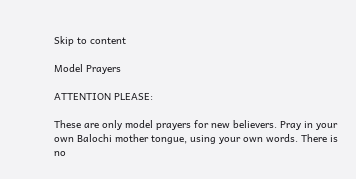Skip to content

Model Prayers

ATTENTION PLEASE:

These are only model prayers for new believers. Pray in your own Balochi mother tongue, using your own words. There is no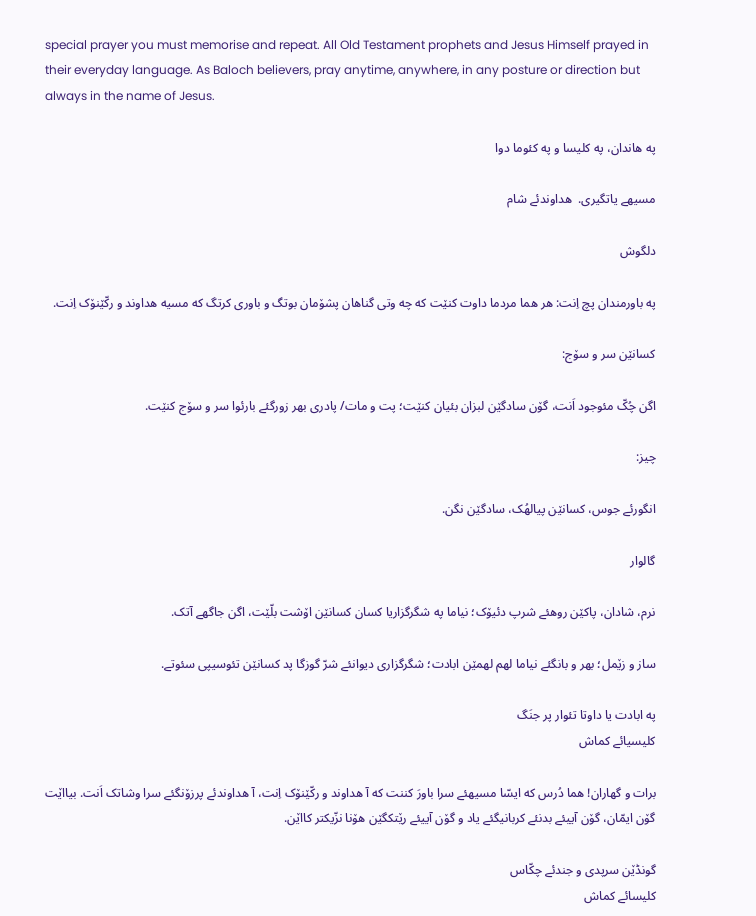special prayer you must memorise and repeat. All Old Testament prophets and Jesus Himself prayed in their everyday language. As Baloch believers, pray anytime, anywhere, in any posture or direction but always in the name of Jesus.

په هاندان، په کلیسا و په کئوما دوا

مسیھے یاتگیری.  هداوندئے شام

دلگوش

په باورمندان پچ اِنت: هر هما مردما داوت کنێت که چه وتی گناهان پشۆمان بوتگ و باوری کرتگ که مسیه هداوند و رکّێنۆک اِنت.

کسانێن سر و سۆج:

اگن چُکّ مئوجود اَنت، گۆن سادگێن لبزان بئیان کنێت؛ پت و مات/ پادری بهر زورگئے بارئوا سر و سۆج کنێت.

چیز:

انگورئے جوس، کسانێن پیالهُک، سادگێن نگن.

گالوار

نرم، شادان، پاکێن روهئے شرپ دئیۆک؛ نیاما په شگرگزاریا کسان کسانێن اۆشت بلّێت، اگن جاگهے آتک.

ساز و زێمل؛ بهر و بانگئے نیاما لهم لهمێن ابادت؛ شگرگزاری دیوانئے شرّ گوزگا پد کسانێن تئوسیپی سئوتے.

په ابادت یا داوتا تئوار پر جنَگ
کلیسیائے کماش

برات و گهاران! هما دُرس که ایسّا مسیهئے سرا باورَ کننت که آ هداوند و رکّێنۆک اِنت، آ هداوندئے پرزۆنگئے سرا وشاتک اَنت. بیااێت گۆن ایمّان، گۆن آییئے بدنئے کربانیگئے یاد و گۆن آییئے رێتکگێن هۆنا نزّیکتر کااێن.

گونڈێن سرپدی و جندئے چکّاس
کلیسائے کماش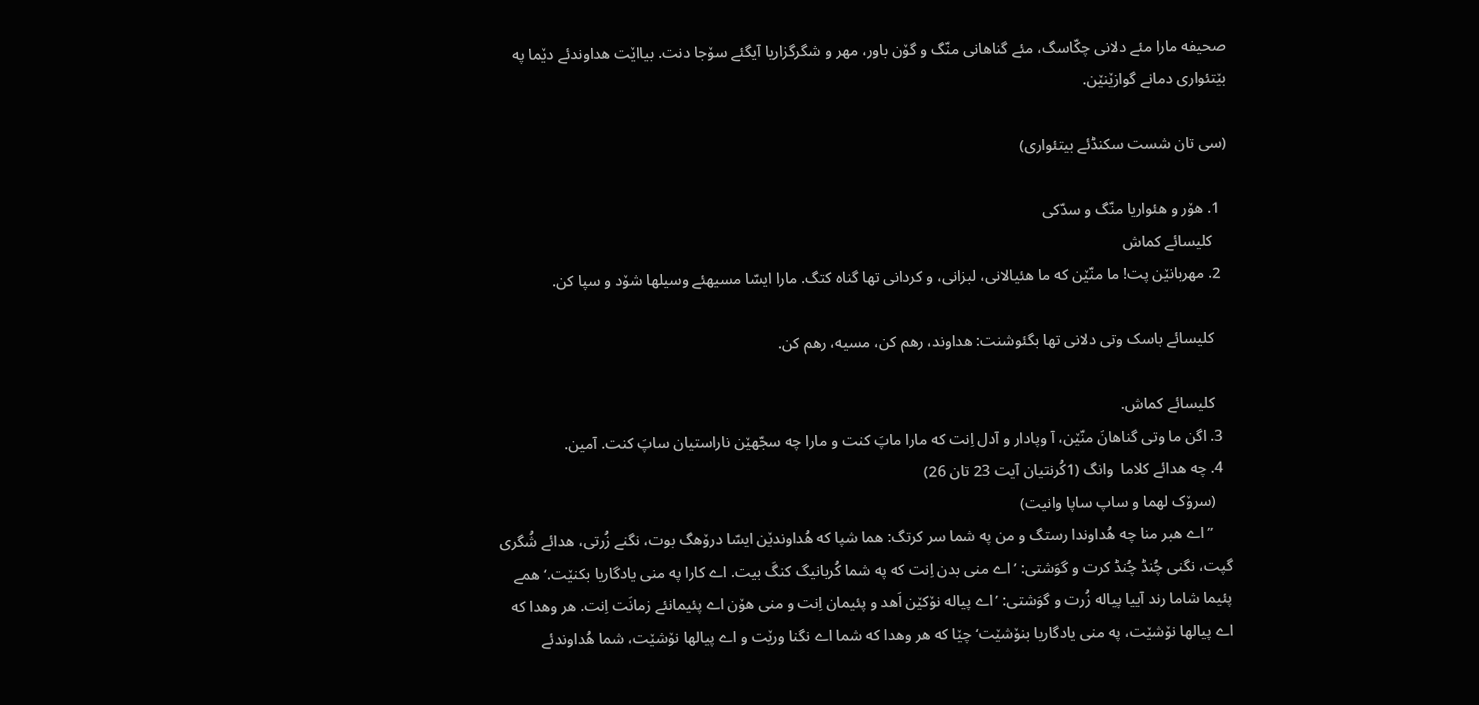صحیفه مارا مئے دلانی چکّاسگ، مئے گناهانی منّگ و گۆن باور، مهر و شگرگزاریا آیگئے سۆجا دنت. بیااێت هداوندئے دێما په بێتئواری دمانے گوازێنێن.

(سی تان شست سکنڈئے بیتئواری)

  1. هۆر و هئواریا منّگ و سدّکی
    کلیسائے کماش
  2. مهربانێن پت! ما منّێن که ما هئیالانی، لبزانی، و کردانی تها گناه کتگ. مارا ایسّا مسیهئے وسیلها شۆد و سپا کن.

    کلیسائے باسک وتی دلانی تھا بگئوشنت: هداوند، رهم کن، مسیه، رهم کن.

    کلیسائے کماش.
  3. اگن ما وتی گناهانَ منّێن، آ وپادار و آدل اِنت که مارا ماپَ کنت و مارا چه سجّهێن ناراستیان ساپَ کنت. آمین.
  4. چه ھدائے کلاما  وانگ (1کُرنتیان آیت 23 تان 26)
    (سرۆک لھما و ساپ ساپا وانیت)
     ”اے هبر منا چه هُداوندا رستگ و من په شما سر کرتگ: هما شپا که هُداوندێن ایسّا درۆهگ بوت، نگنے زُرتی، هدائے شُگری گپت، نگنی چُنڈ چُنڈ کرت و گوَشتی: ’اے منی بدن اِنت که په شما کُربانیگ کنگَ بیت. اے کارا په منی یادگاریا بکنێت.‘ همے پئیما شاما رند آییا پیاله زُرت و گوَشتی: ’اے پیاله نۆکێن اَهد و پئیمان اِنت و منی هۆن اے پئیمانئے زمانَت اِنت. هر وهدا که اے پیالها نۆشێت، په منی یادگاریا بنۆشێت‘ چێا که هر وهدا که شما اے نگنا ورێت و اے پیالها نۆشێت، شما هُداوندئے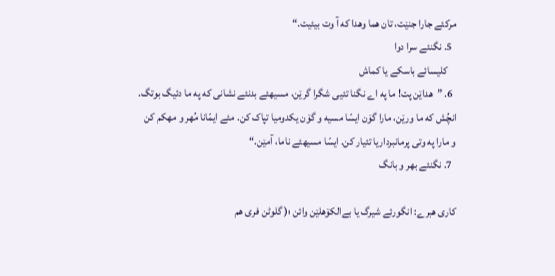مرکئے جارا جنێت، تان هما وهدا که آ وت بیئیت.“
  5. نگنئے سرا دوا
    کلیسائے باسکے یا کماش
  6. ”هداێن پت! ما په اے نگنا تئیی شگرا گرێن، مسیهئے بدنئے نشانی که په ما دئیگ بوتگ. انچُش که ما ورێن، مارا گۆن ایسّا مسیه و گۆن یکدومیا تپاک کن. مئے ایمّانا مُهر و مهکم کن و مارا په وتی پرمانبرداریا تئیار کن. ایسّا مسیهئے ناما، آمێن.“
  7. نگنئے بهر و بانگ

کاری هبرے: انگورئے شیرگ یا بےالکۆهلێن وائن ؛( گلوٹن فری هم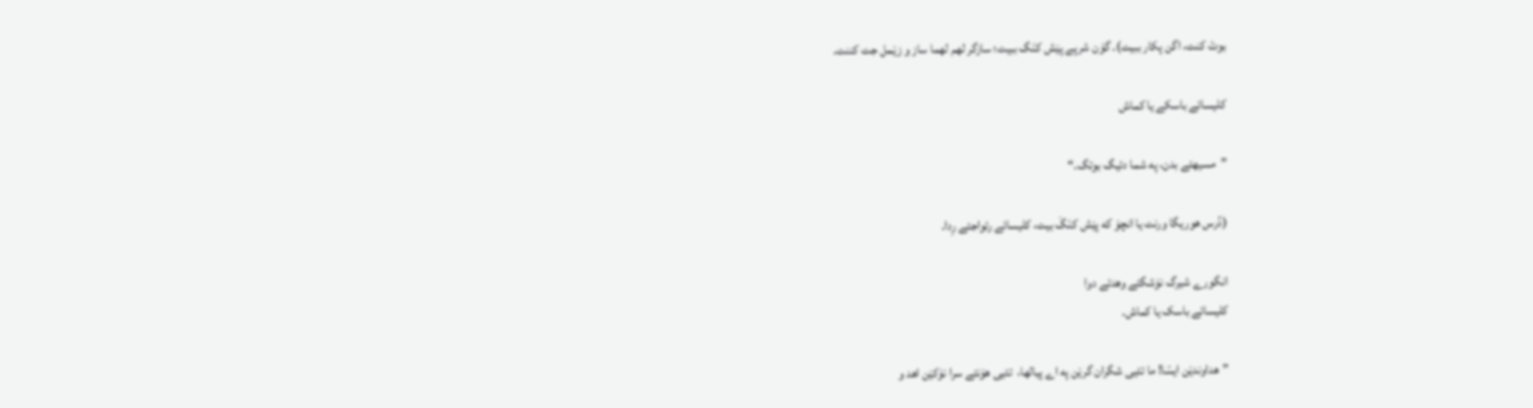بوتَ کنت، اگن پکار ببیت). گۆن شرپے پێش کنَگ ببیت؛ سازگر لهم لهما ساز و زێمل جت کننت.

کلیسائے باسکے یا کماش

”مسیهئے بدن، په شما دئیگ بوتگ.“

(دُرس هوریگا ورنت یا انچۆ که پێش کنَگَ بیت، کلیسائے رئواجئے رِدا.

انگورے شیرگ نۆشگئے وهدئے دوا
کلیسائے باسک یا کماش۔

”هداوندێن ایسّا! ما تئیی شگران گرێن په اے پیالها،  تئیی هۆنئے سرا نۆکێن اهد و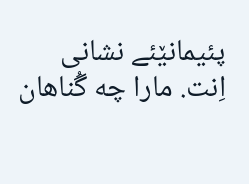پئیمانێئے نشانی اِنت. مارا چه گُناهان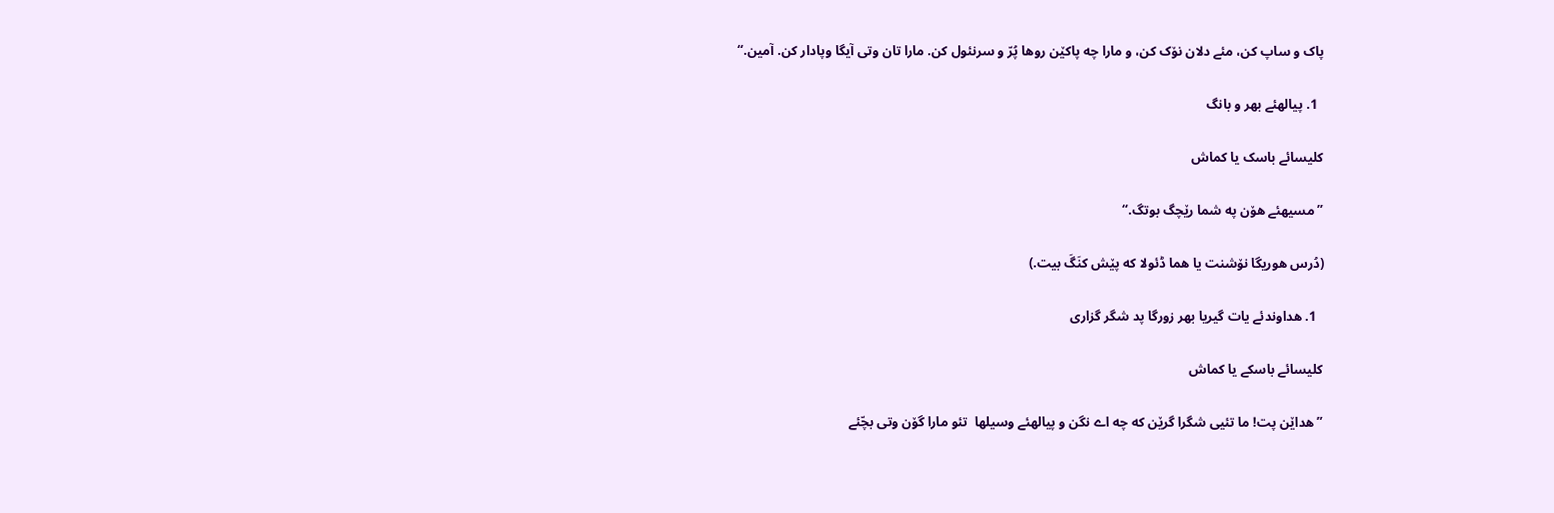پاک و ساپ کن، مئے دلان نۆک کن، و مارا چه پاکێن روها پُرّ و سرنئول کن. مارا تان وتی آیگا وپادار کن. آمین.“

  1. پیالهئے بهر و بانگ

کلیسائے باسک یا کماش

”مسیهئے هۆن په شما رێچگ بوتگ.“

(دُرس هوریگا نۆشنت یا هما ڈئولا که پێش کنَگَ بیت.)

  1. ھداوندئے یات گیریا بھر زورگا پد شگر گزاری

کلیسائے باسکے یا کماش

”هداێن پت! ما تئیی شگرا گرێن که چه اے نگن و پیالهئے وسیلها  تئو مارا گۆن وتی بچّئے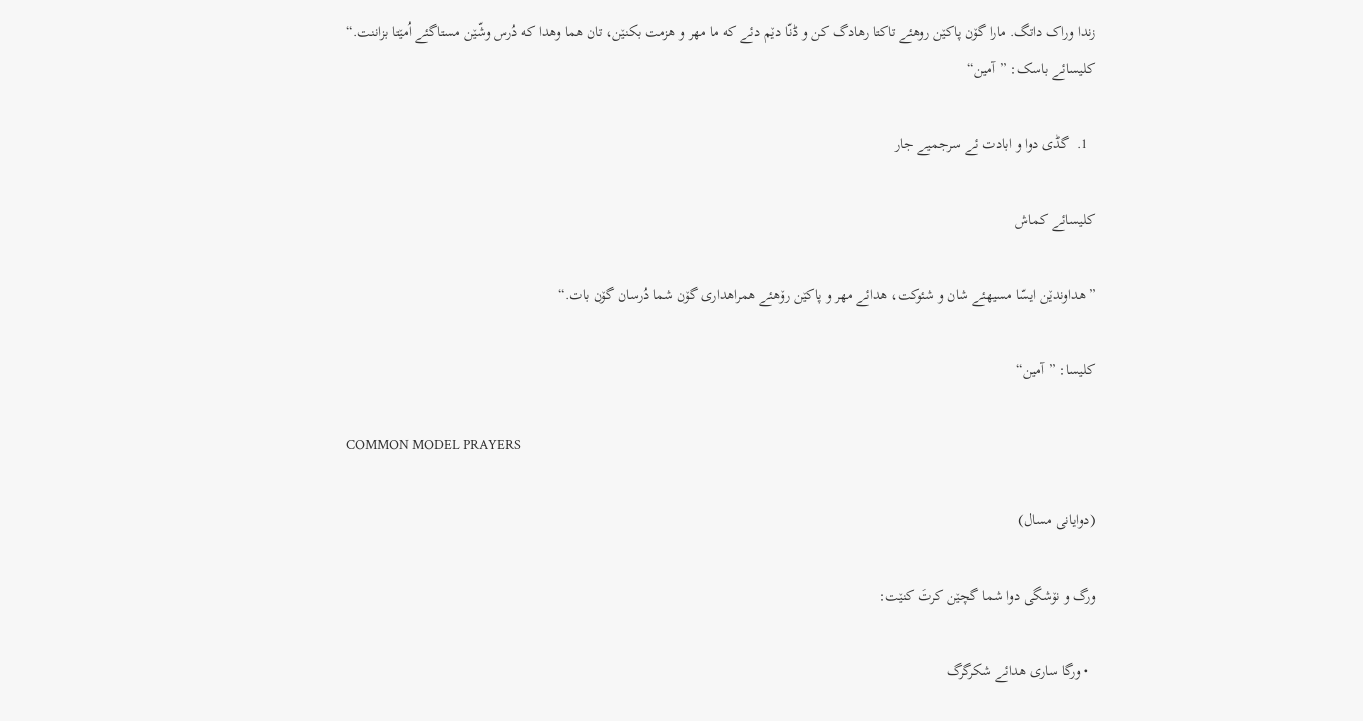زندا وراک داتگ. مارا گۆن پاکێن روهئے تاکتا رهادگ کن و ڈنّا دێم دئے که ما مهر و هزمت بکنێن، تان هما وهدا که دُرس وشّێن مستاگئے اُمێتا بزاننت.“
کلیسائے باسک: ”آمین“

  1.  گڈی دوا و ابادت ئے سرجمیے جار

کلیسائے کماش

”هداوندێن ایسّا مسیهئے شان و شئوکت، هدائے مهر و پاکێن رۆهئے همراهداری گۆن شما دُرسان گۆن بات.“

کلیسا: ”آمین“

COMMON MODEL PRAYERS

(دوایانی مسال)

ورگ و نۆشگی دوا شما گچێن کرتَ کنێت:

  • ورگا ساری ھدائے شکرگرگ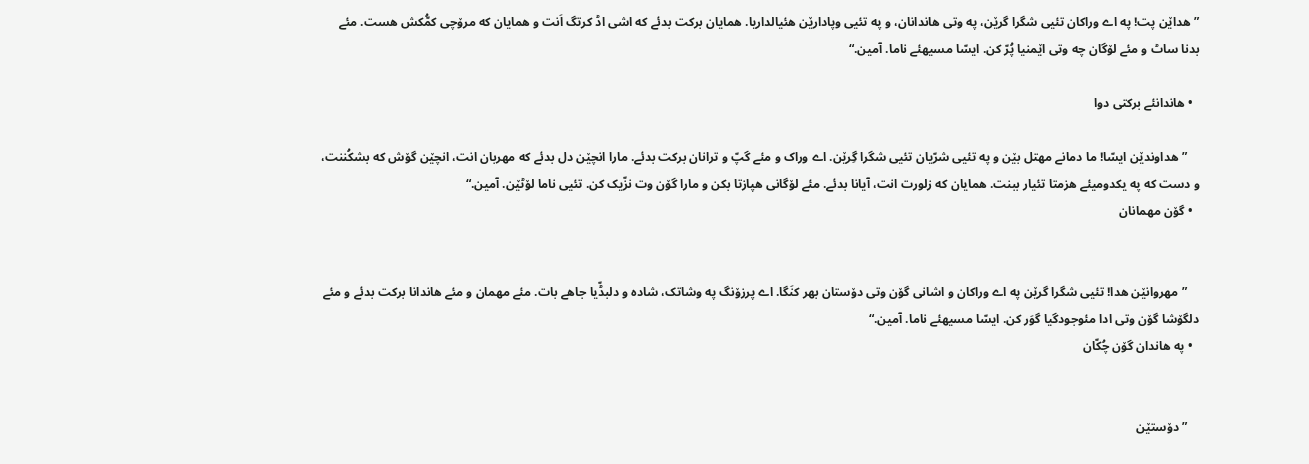”هداێن پت! په اے وراکان تئیی شگرا گرێن، په وتی هاندانان، و په تئیی وپادارێن هئیالداریا. همایان برکت بدئے که اشی اڈ کرتگ اَنت و همایان که مرۆچی کمُّکش هست. مئے بدنا ساٹ و مئے لۆگان چه وتی اێمنیا پُرّ کن. ایسّا مسیهئے ناما. آمین.“

  • هاندانئے برکتی دوا

    ”هداوندێن ایسّا! ما دمانے مهتل بێن و په تئیی شرّیان تئیی شگرا گِرێن. اے وراک و مئے گپّ و ترانان برکت بدئے. مارا انچێن دل بدئے که مهربان انت، انچێن گۆش که بشکُننت، و دست که په یکدومیئے هزمتا تئیار ببنت. همایان که زلورت انت، آیانا بدئے. مئے لۆگانی هپازتا بکن و مارا گۆن وت نزّیک کن. تئیی ناما لۆٹێن. آمین.“
  • گۆن مهمانان


    ”مهروانێن هدا! تئیی شگرا گرێن په اے وراکان و اشانی گۆن وتی دۆستان بهر کنَگا. اے پرزۆنگ په وشاتک، شاده و دلبڈّیا جاهے بات. مئے مهمان و مئے هاندانا برکت بدئے و مئے دلگۆشا گۆن وتی ادا مئوجودگیا گوَر کن. ایسّا مسیهئے ناما. آمین.“
  • په هاندان گۆن چُکّان


    ”دۆستێن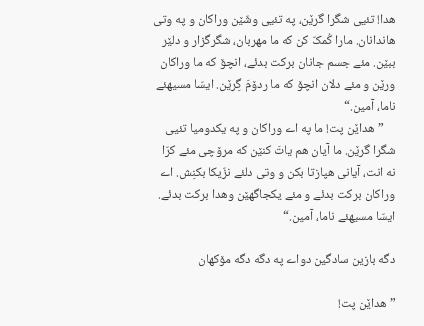هدا! تئیی شگرا گرێن، په تئیی وشّێن وراکان و په وتی هاندانان. مارا کُمکّ کن که ما مهربان، شگرگزار و دلێر ببێن. مئے جسم جانان برکت بدئے، انچۆ که ما وراکان ورێن و مئے دلان انچۆ که ما ردۆمَ گِرێن. ایسّا مسیهئے ناما، آمین.“
    ”هداێن پت! ما په اے وراکان و په یکدومیا تئیی شگرا گرێن. ما آیان هم یاتَ کنێن که مرۆچی مئے کرّا نه انت، آیانی هپازتا بکن و وتی دلئے نزّیکا بکنِش. اے وراکان برکت بدئے و مئے یکجاگهێن وهدا برکت بدئے. ایسّا مسیهئے ناما، آمین.“

دگه بازین سادگین دواے په دگه دگه مۆکهان

”هداێن پت!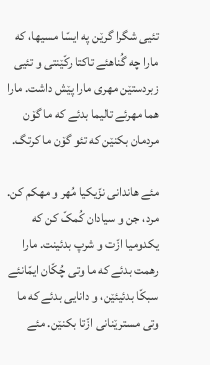تئیی شگرا گرێن په ایسّا مسیها، که مارا چه گُناهئے تاکتا رکّێنتی و تئیی زبردستێن مهری مارا پێش داشت. مارا هما مهرئے تالیما بدئے که ما گۆن مردمان بکنێن که تئو گۆن ما کرتگ.

مئے هاندانی نزّیکیا مُهر و مهکم کن. مرد، جن و سیادان کُمکّ کن که یکدومیا ازّت و شرپ بدئینت. مارا رهمت بدئے که ما وتی چُکّان ایمّانئے سبکّا بدئیئێن، و دانایی بدئے که ما وتی مسترێنانی ازّتا بکنێن. مئے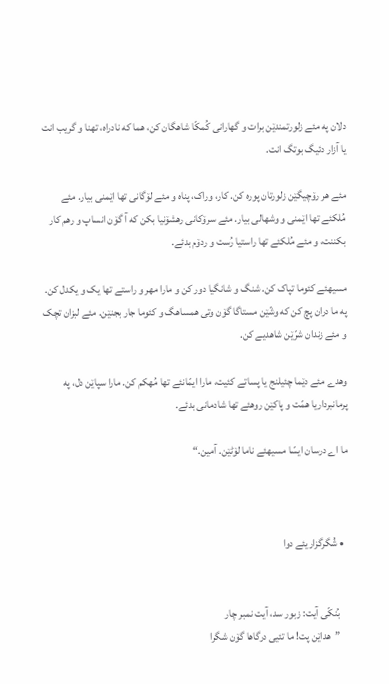دلان په مئے زلورتمندێن برات و گهارانی کُمکّا شاهگان کن، هما که نادراه، تهنا و گریب انت یا آزار دئیگ بوتگ انت.

مئے هر رۆچیگێن زلورتان پوره کن. کار، وراک، پناه و مئے لۆگانی تها اێمنی بیار. مئے مُلکئے تها اێمنی و وشهالی بیار. مئے سرۆکانی رهشۆنیا بکن که آ گۆن انساپ و رهم کار بکننت، و مئے مُلکئے تها راستیا رُست و ردۆم بدئے.

مسیهئے کئوما تپاک کن. شنگ و شانگیا دور کن و مارا مهر و راستے تها یک و یکدل کن. په ما دران پچ کن که وشّێن مستاگا گۆن وتی همساهگ و کئوما جار بجنێن. مئے لبزان تچک و مئے زندان شرّێن شاهدیے کن.

وهدے مئے دێما چئیلنج یا پساتے کئیت، مارا ایمّانئے تها مُهکم کن. مارا سپاێن دل، په پرمانبرداریا همّت و پاکێن روهئے تها شادمانی بدئے.

ما اے درسان ایسّا مسیهئے ناما لۆٹێن. آمین.“



  • شُگرگزاریئے دوا


    بُنکّی آیت: زبور سد، آیت نمبر چار
    ”هداێن پت! ما تئیی درگاها گۆن شگرا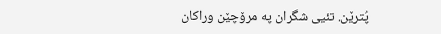پُترێن. تئیی شگران په مرۆچێن وراکان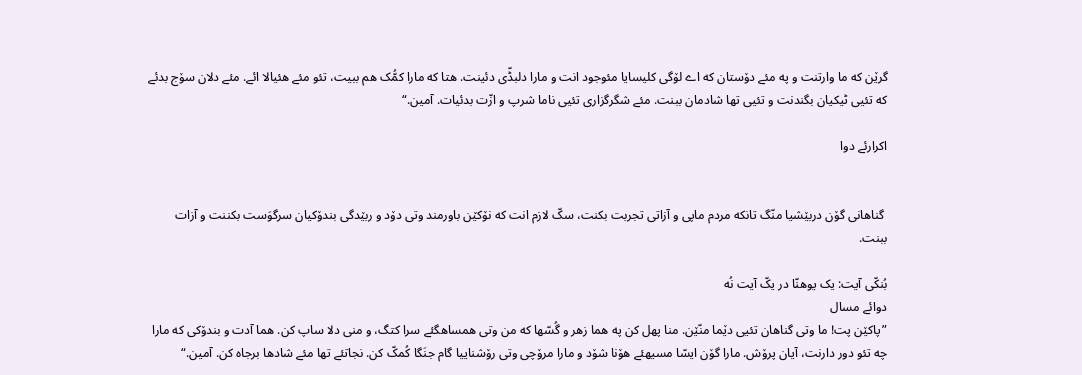گرێن که ما وارتنت و په مئے دۆستان که اے لۆگی کلیسایا مئوجود انت و مارا دلبڈّی دئینت. هتا که مارا کمُّک هم ببیت، تئو مئے هئیالا ائے. مئے دلان سۆج بدئے که تئیی ٹیکیان بگندنت و تئیی تها شادمان ببنت. مئے شگرگزاری تئیی ناما شرپ و ازّت بدئیات. آمین.“

اکرارئے دوا


 گناهانی گۆن دربێشیا منّگ تانکه مردم ماپی و آزاتی تجربت بکنت، سکّ لازم انت که نۆکێن باورمند وتی دۆد و ربێدگی بندۆکیان سرگوَست بکننت و آزات ببنت.

بُنکّی آیت: یک یوهنّا در یکّ آیت نُه
دوائے مسال
”پاکێن پت! ما وتی گناهان تئیی دێما منّێن. منا پهل کن په هما زهر و گُسّها که من وتی همساهگئے سرا کتگ، و منی دلا ساپ کن. هما آدت و بندۆکی که مارا چه تئو دور دارنت، آیان پرۆش. مارا گۆن ایسّا مسیهئے هۆنا شۆد و مارا مرۆچی وتی رۆشناییا گام جنَگا کُمکّ کن. نجاتئے تها مئے شادها برجاه کن. آمین.“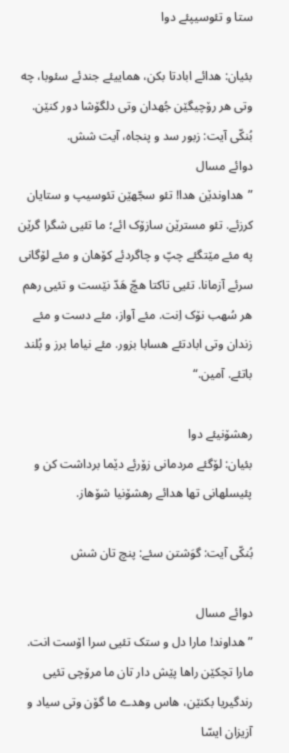ستا و تئوسیپئے دوا

بئیان: هدائے ابادتا بکن، هماییئے جندئے سئوبا، چه وتی هر رۆچیگێن جُهدان وتی دلگۆشا دور کنێن.
بُنکّی آیت: زبور سد و پنجاه، آیت شش.
دوائے مسال
”هداوندێن هدا! تئو سجّهێن تئوسیپ و ستایان کرزئے. تئو مسترێن سازۆک ائے؛ ما تئیی شگرا گرێن په مئے مێتگئے چپّ و چاگردئے کۆهان و مئے لۆگانی سرئے آزمانا. تئیی تاکتا هچّ هَدّ نێست و تئیی رهم هر سُهب نۆک اِنت. مئے آواز، مئے دست و مئے زندان وتی ابادتئے هسابا بزور. مئے نیاما برز و بُلند باتئے. آمین.“

رهشۆنیئے دوا
بئیان: لۆگئے مردمانی زۆرئے دێما برداشت کن و پئیسلهانی تها هدائے رهشۆنیا شۆهاز.

بُنکّی آیت: گوَشتن سئے: پنچ تان شش

دوائے مسال
”هداوند! مارا دل و ستک تئیی سرا اۆست انت. مارا تچکێن راها پێش دار تان ما مرۆچی تئیی رندگیریا بکنێن، هاس وهدے ما گۆن وتی سیاد و آزیزان ایسّا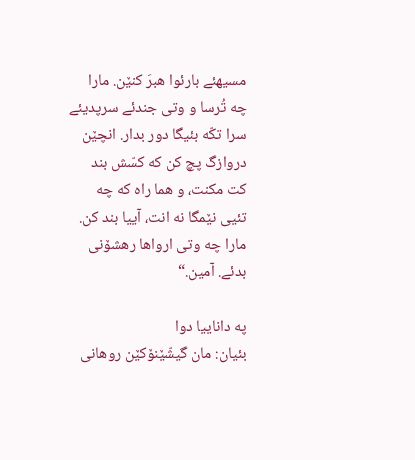مسیهئے بارئوا هبرَ کنێن. مارا چه تُرسا و وتی جندئے سرپدیئے سرا تکّه بئیگا دور بدار. انچێن دروازگ پچ کن که کسّش بند کت مکنت، و هما راه که چه تئیی نێمگا نه انت، آییا بند کن. مارا چه وتی ارواها رهشۆنی بدئے. آمین.“

په داناییا دوا
بئیان: مان گیشّێنۆکێن روهانی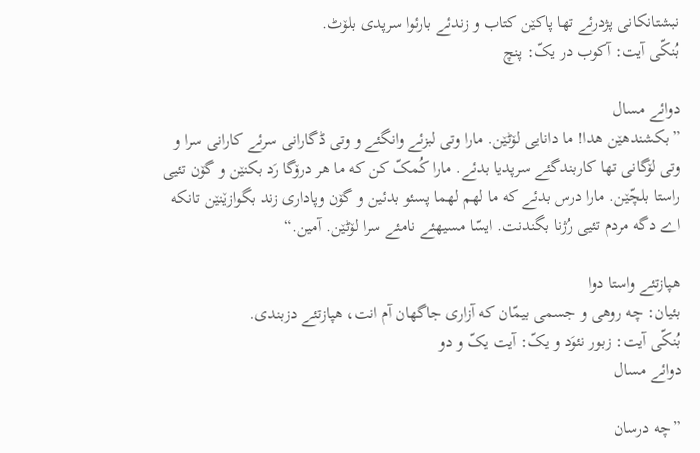نبشتانکانی پژدرئے تها پاکێن کتاب و زندئے بارئوا سرپدی بلۆٹ.
بُنکّی آیت: آکوب در یکّ: پنچ

دوائے مسال
”بکشندهێن هدا! ما دانایی لۆٹێن. مارا وتی لبزئے وانگئے و وتی ڈگارانی سرئے کارانی سرا و وتی لۆگانی تها کاربندگئے سرپدیا بدئے. مارا کُمکّ کن که ما هر درۆگا رَد بکنێن و گۆن تئیی راستا بلچّێن. مارا درس بدئے که ما لهم لهما پسئو بدئین و گۆن وپاداری زند بگوازێنێن تانکه اے دگه مردم تئیی رُژنا بگندنت. ایسّا مسیهئے نامئے سرا لۆٹێن. آمین.“

هپازتئے واستا دوا
بئیان: چه روهی و جسمی بیمّان که آزاری جاگهان آم انت، هپازتئے دزبندی.
بُنکّی آیت: زبور نئوَد و یکّ: آیت یکّ و دو
دوائے مسال

”چه درسان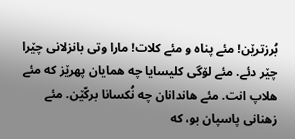بُرزترێن! مئے پناه و مئے کلات! مارا وتی بانزلانی چێرا چێر دئے. مئے لۆگی کلیسایا چه همایان پهرێز که مئے هلاپ انت. مئے هاندانان چه نُکسانا برکّێن. مئے زهنانی پاسپان بو، که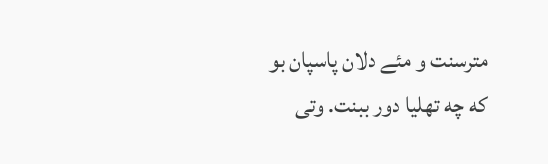مترسنت و مئے دلان پاسپان بو که چه تهلیا دور ببنت. وتی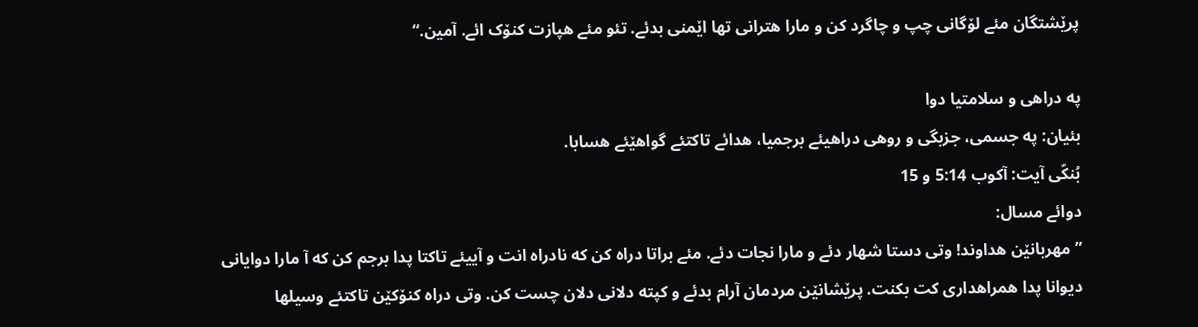پرێشتگان مئے لۆگانی چپ و چاگرد کن و مارا هترانی تها اێمنی بدئے. تئو مئے هپازت کنۆک ائے. آمین.“

په دراهی و سلامتیا دوا
بئیان: په جسمی، جزبگی و روهی دراهیئے برجمیا، هدائے تاکتئے گواهێئے هسابا.
بُنکّی آیت: آکوب 5:14 و 15
دوائے مسال:
”مهربانێن هداوند! وتی دستا شهار دئے و مارا نجات دئے. مئے براتا دراه کن که نادراه انت و آییئے تاکتا پدا برجم کن که آ مارا دوایانی دیوانا پدا همراهداری کت بکنت. پرێشانێن مردمان آرام بدئے و کپته دلانی دلان چست کن. وتی دراه کنۆکێن تاکتئے وسیلها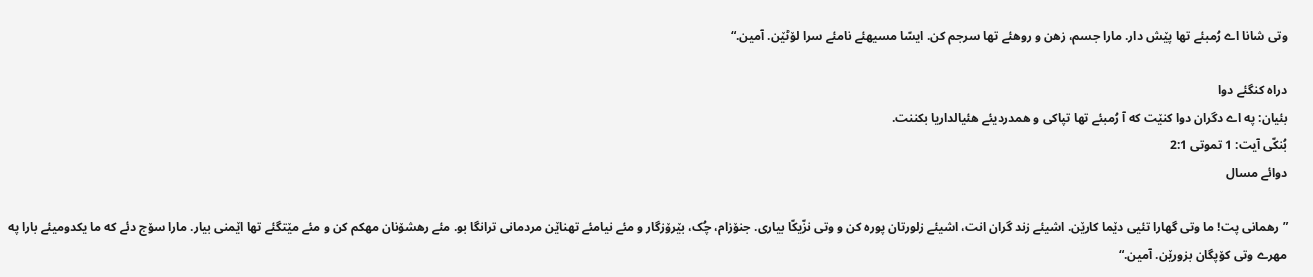وتی شانا اے رُمبئے تها پێش دار. مارا جسم، زهن و روهئے تها سرجم کن. ایسّا مسیهئے نامئے سرا لۆٹێن. آمین.“

دراه کنگئے دوا
بئیان: په اے دگران دوا کنێت که آ رُمبئے تها تپاکی و همدردیئے هئیالداریا بکننت.
بُنکّی آیت: 1 تموتی 2:1
دوائے مسال

”رهمانی پت! ما وتی گهارا تئیی دێما کارێن. اشیئے زند گران انت، اشیئے زلورتان پوره کن و وتی نزّیکّا بیاری. جنۆزام، چُک، بێرۆزگار و مئے نیامئے تهناێن مردمانی ترانگا بو. مئے رهشۆنان مهکم کن و مئے مێتگئے تها اێمنی بیار. مارا سۆج دئے که ما یکدومیئے بارا په مهرے وتی کۆپگان بزورێن. آمین.“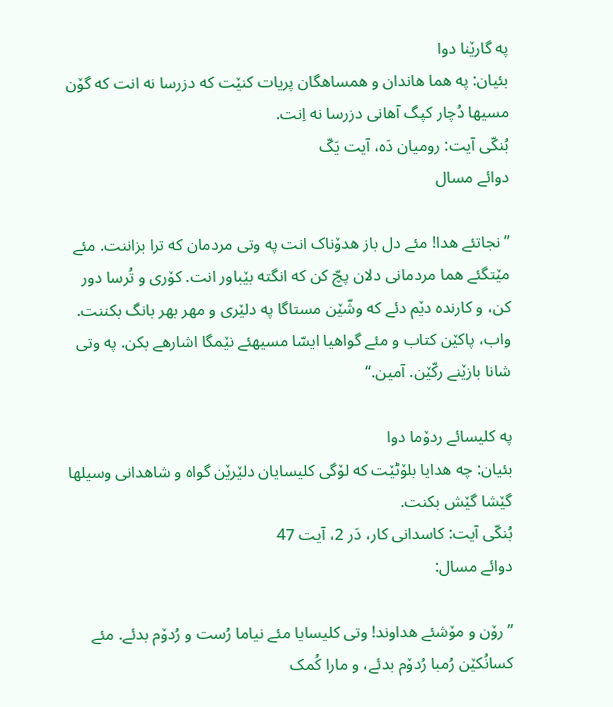په گارێنا دوا
بئیان: په هما هاندان و همساهگان پریات کنێت که دزرسا نه انت که گۆن مسیها دُچار کپگ آهانی دزرسا نه اِنت.
بُنکّی آیت: رومیان دَه، آیت یَکّ
دوائے مسال

”نجاتئے هدا! مئے دل باز هدۆناک انت په وتی مردمان که ترا بزاننت. مئے مێتگئے هما مردمانی دلان پچّ کن که انگته بێباور انت. کۆری و تُرسا دور کن، و کارنده دێم دئے که وشّێن مستاگا په دلێری و مهر بهر بانگ بکننت. واب، پاکێن کتاب و مئے گواهیا ایسّا مسیهئے نێمگا اشارهے بکن. په وتی شانا بازێنے رکّێن. آمین.“

په کلیسائے ردۆما دوا
بئیان: چه هدایا بلۆٹێت که لۆگی کلیسایان دلێرێن گواه و شاهدانی وسیلها گێشا گێش بکنت.
بُنکّی آیت: کاسدانی کار، دَر 2، آیت 47
دوائے مسال:

”رۆن و مۆشئے هداوند! وتی کلیسایا مئے نیاما رُست و رُدۆم بدئے. مئے کسانُکێن رُمبا رُدۆم بدئے، و مارا کُمک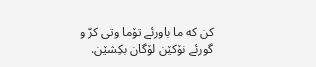کن که ما باورئے تۆما وتی کرّ و گورئے نۆکێن لۆگان بکِشێن.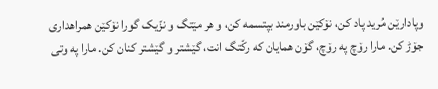وپادارێن مُرید پاد کن، نۆکێن باورمند بپتسمه کن، و هر مێتگ و نزّیک گورا نۆکێن همراهداری جۆڑ کن. مارا رۆچ په رۆچ، گۆن همایان که رکّتگ انت، گێشتر و گێشتر کنان کن. مارا په وتی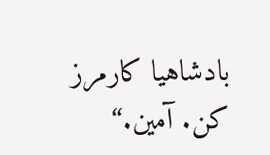بادشاهیا کارمرز کن. آمین.“